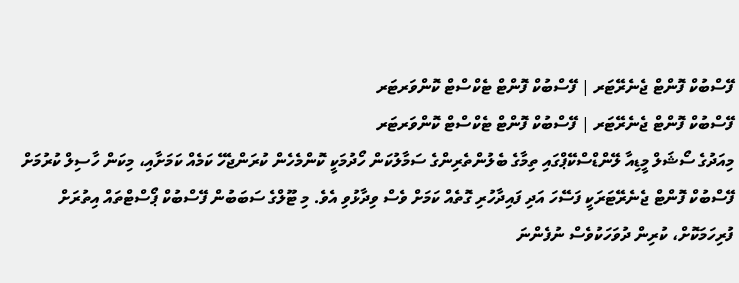ފޭސްބުކް ފޮންޓް ޖެނެރޭޓަރ | ފޭސްބުކް ފޮންޓް ޓެކްސްޓް ކޮންވަރޓަރ
ފޭސްބުކް ފޮންޓް ޖެނެރޭޓަރ | ފޭސްބުކް ފޮންޓް ޓެކްސްޓް ކޮންވަރޓަރ
މިއަދުގެ ސޯޝަލް މީޑިއާ ލޭންޑްސްކޭޕްގައި ތިމާގެ ބެލުންތެރިންގެ ސަމާލުކަން ހޯދުމަކީ ކޮންމެހެން ކުރަންޖެހޭ ކަމެއް ކަމަށާއި، މިކަން ހާސިލް ކުރުމަށް ފޭސްބުކް ފޮންޓް ޖެނެރޭޓަރަކީ ފަސޭހަ އަދި ފައިދާހުރި ގޮތެއް ކަމަށް ވެސް ވިދާޅުވި އެވެ. މި ޓޫލްގެ ސަބަބުން ފޭސްބުކް ޕޯސްޓްތައް އިތުރަށް ފުރިހަމަކޮށް، ކުރިން ދުވަހަކުވެސް ނުފެންނަ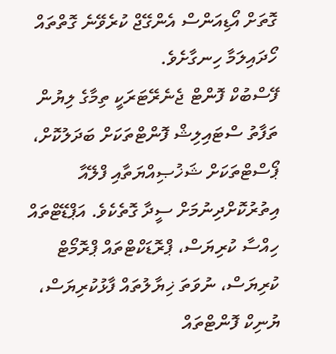ގޮތަށް އޯޑިއަންސް އެންގޭޖް ކުރެވޭނެ ގޮތްތައް ހޯދައިލަމާ ހިނގާށެވެ.
ފޭސްބުކް ފޮންޓް ޖެނެރޭޓަރަކީ ތިމާގެ ލިޔުން ތަފާތު ސްޓައިލިޝް ފޮންޓްތަކަށް ބަދަލުކޮށް، ޕޯސްޓްތަކަށް ޝަޚުޞިއްޔަތާއި ފްލޭއާ އިތުރުކޮށްދިނުމަށް ސީދާ ގޮތެކެވެ. އަޕްޑޭޓްތައް ހިއްސާ ކުރިޔަސް، ޕްރޮޑަކްޓްތައް ޕްރޮމޯޓް ކުރިޔަސް، ނުވަތަ ޚިޔާލުތައް ފާޅުކުރިޔަސް، ޔުނިކް ފޮންޓްތައް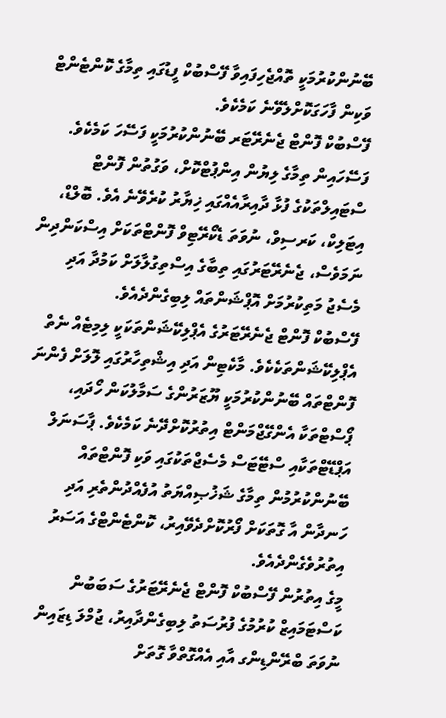ބޭނުންކުރުމަކީ ތޮއްޖެހިފައިވާ ފޭސްބުކް ފީޑުގައި ތިމާގެ ކޮންޓެންޓް ވަކިން ފާހަގަކޮށްލެވޭނެ ކަމެކެވެ.
ފޭސްބުކް ފޮންޓް ޖެނެރޭޓަރ ބޭނުންކުރުމަކީ ފަސޭހަ ކަމެކެވެ. ފަސޭހައިން ތިމާގެ ލިޔުން އިންޕުޓްކޮށް، ވަގުތުން ފޮންޓް ސްޓައިލްތަކުގެ ފުޅާ ދާއިރާއެއްގައި ޚިޔާރު ކުރެވޭނެ އެވެ. ބޮލްޑް، އިޓަލިކް، ކަރސިވް، ނުވަތަ ޑެކޯރޭޓިވް ފޮންޓްތަކަށް އިސްކަންދިން ނަމަވެސް، ޖެނެރޭޓަރުގައި ތިބާގެ އިސްތިގުލާލަށް ކަމުދާ އަދި މެސެޖު މަތިކުރުމަށް އޮޕްޝަންތައް ލިބިގެންދެއެވެ.
ފޭސްބުކް ފޮންޓް ޖެނެރޭޓަރުގެ އެޕްލިކޭޝަންތަކަކީ ލިމިޓެއް ނެތް އެޕްލިކޭޝަންތަކެކެވެ. މާކެޓިން އަދި އިޝްތިހާރުގައި ލޮލަށް ފެންނަ ފޮންޓްތައް ބޭނުންކުރުމަކީ ޔޫޒަރުންގެ ސަމާލުކަން ހޯދައި، ޕޯސްޓްތަކާ އެންގޭޖްމަންޓް އިތުރުކޮށްދޭނެ ކަމެކެވެ. ޕާސަނަލް އަޕްޑޭޓްތަކާއި ސްޓޭޓަސް މެސެޖްތަކުގައި ވަކި ފޮންޓްތައް ބޭނުންކުރުމުން ތިމާގެ ޝަޚުޞިއްޔަތު އުފެއްދުންތެރި އަދި ހަނދާން އާ ގޮތަކަށް ފޯރުކޮށްދެވޭއިރު، ކޮންޓެންޓްގެ އަސަރު އިތުރުވެގެންދެއެވެ.
މީގެ އިތުރުން ފޭސްބުކް ފޮންޓް ޖެނެރޭޓަރުގެ ސަބަބުން ކަސްޓަމައިޒް ކުރުމުގެ ފުރުސަތު ލިބިގެންދާއިރު، ޖުމްލަ ޑިޒައިން ނުވަތަ ބްރޭންޑިންގ އާއި އެއްގޮތްވާ ގޮތަށް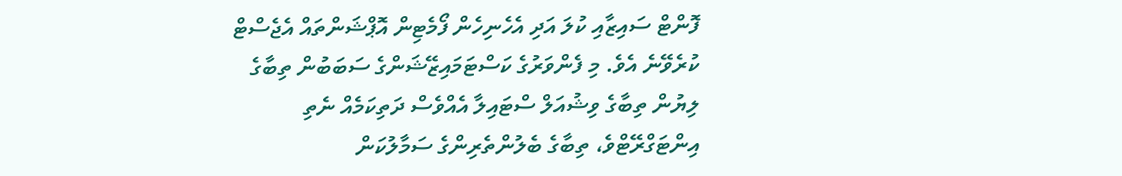ފޮންޓް ސައިޒާއި ކުލަ އަދި އެހެނިހެން ފޯމެޓިން އޮޕްޝަންތައް އެޖެސްޓް ކުރެވޭނެ އެވެ. މި ފެންވަރުގެ ކަސްޓަމައިޒޭޝަންގެ ސަބަބުން ތިބާގެ ލިޔުން ތިބާގެ ވިޝުއަލް ސްޓައިލާ އެއްވެސް ދަތިކަމެއް ނެތި އިންޓަގްރޭޓްވެ، ތިބާގެ ބެލުންތެރިންގެ ސަމާލުކަން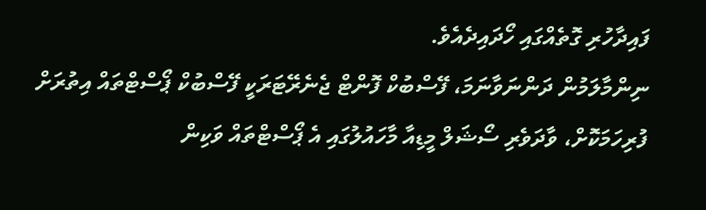ފައިދާހުރި ގޮތެއްގައި ހޯދައިދެއެވެ.
ނިންމާލަމުން ދަންނަވާނަމަ، ފޭސްބުކް ފޮންޓް ޖެނެރޭޓަރަކީ ފޭސްބުކް ޕޯސްޓްތައް އިތުރަށް ފުރިހަމަކޮށް، ވާދަވެރި ސޯޝަލް މީޑިއާ މާހައުލުގައި އެ ޕޯސްޓްތައް ވަކިން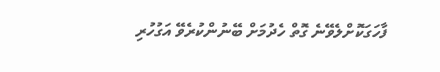ފާހަގަކޮށްލެވޭނެ ގޮތް ހެދުމަށް ބޭނުންކުރެވޭ އަގުހުރި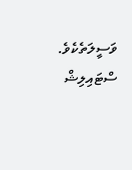ވަސީލަތެކެވެ. ސްޓައިލިޝް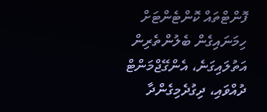ފޮންޓްތައް ކޮންޓެންޓަށް ހިމަނައިގެން ބެލުންތެރިން އަތުލައިގަނެ، އެންގޭޖްމަންޓް ދުއްވައި، ދިގުދެމިގެންދާ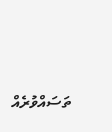ތަސައްވުރެއް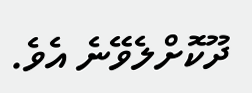ދޫކޮށްލެވޭނެ އެވެ.